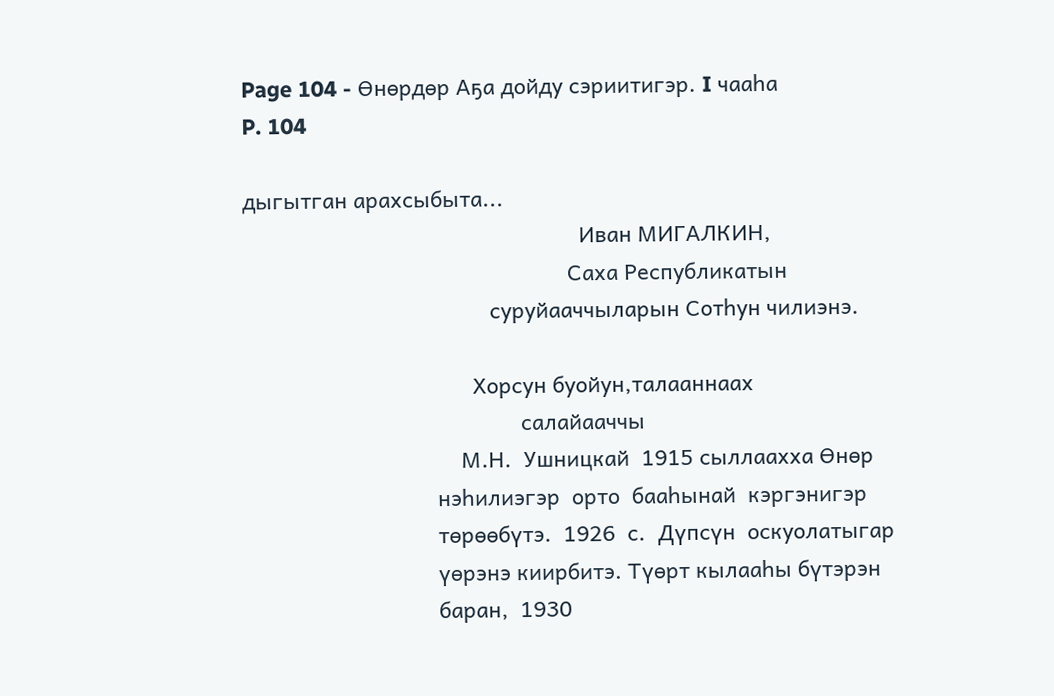Page 104 - Өнөрдөр Аҕа дойду сэриитигэр. I чааһа
P. 104

дыгытган арахсыбыта...
                                                        Иван МИГАЛКИН,
                                                      Саха Республикатын
                                         суруйааччыларын Сотһун чилиэнэ.

                                      Хорсун буойун,талааннаах
                                              салайааччы
                                    М.Н.  Ушницкай  1915 сыллаахха Өнөр
                                нэһилиэгэр  орто  бааһынай  кэргэнигэр
                                төрөөбүтэ.  1926  с.  Дүпсүн  оскуолатыгар
                                үөрэнэ киирбитэ. Түөрт кылааһы бүтэрэн
                                баран,  1930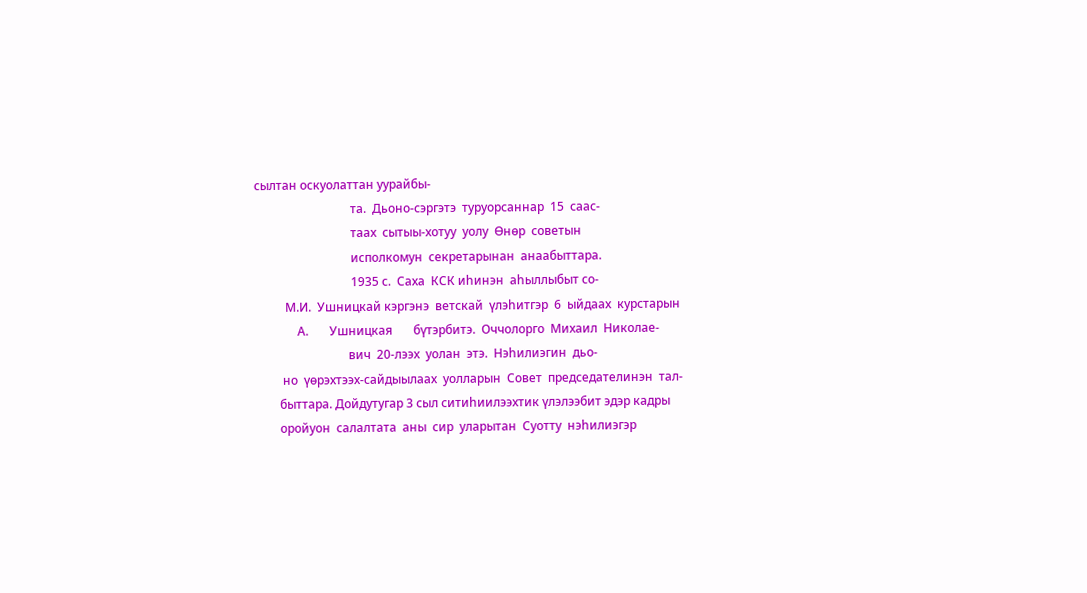сылтан оскуолаттан уурайбы-
                                та.  Дьоно-сэргэтэ  туруорсаннар  15  саас-
                                таах  сытыы-хотуу  уолу  Өнөр  советын
                                исполкомун  секретарынан  анаабыттара.
                                1935 с.  Саха  КСК иһинэн  аһыллыбыт со-
          М.И.  Ушницкай кэргэнэ  ветскай  үлэһитгэр  6  ыйдаах  курстарын
              А.       Ушницкая       бүтэрбитэ.  Оччолорго  Михаил  Николае-
                               вич  20-лээх  уолан  этэ.  Нэһилиэгин  дьо-
         но  үөрэхтээх-сайдыылаах  уолларын  Совет  председателинэн  тал-
        быттара. Дойдутугар 3 сыл ситиһиилээхтик үлэлээбит эдэр кадры
        оройуон  салалтата  аны  сир  уларытан  Суотту  нэһилиэгэр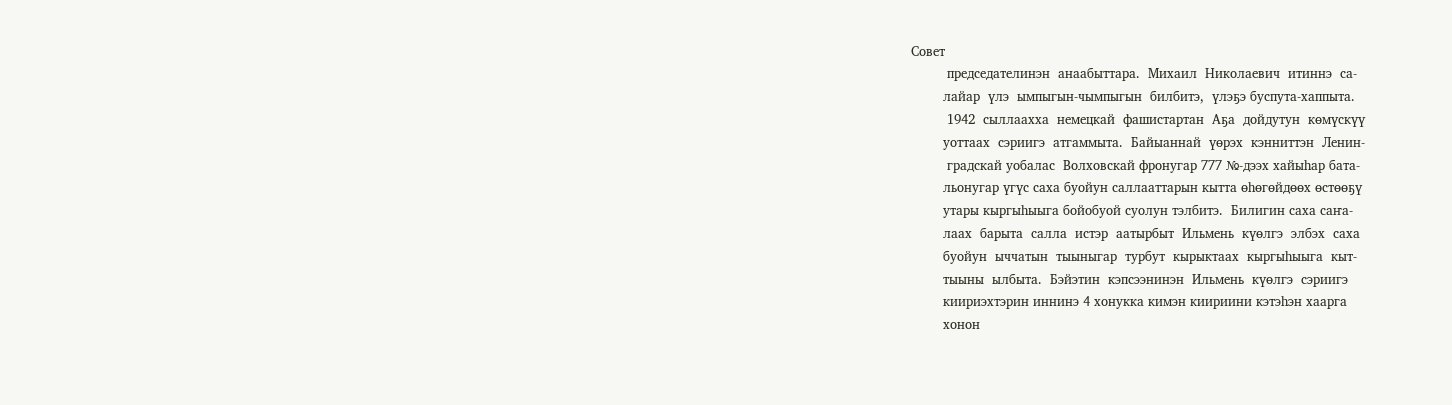Совет
         председателинэн  анаабыттара.  Михаил  Николаевич  итиннэ  са-
        лайар  үлэ  ымпыгын-чымпыгын  билбитэ,  үлэҕэ буспута-хаппыта.
         1942  сыллаахха  немецкай  фашистартан  Аҕа  дойдутун  көмүскүү
        уоттаах  сэриигэ  атгаммыта.  Байыаннай  үөрэх  кэнниттэн  Ленин-
         градскай уобалас  Волховскай фронугар 777 №-дээх хайыһар бата-
        льонугар үгүс саха буойун саллааттарын кытта өһөгөйдөөх өстөөҕү
        утары кыргыһыыга бойобуой суолун тэлбитэ.  Билигин саха саҥа-
        лаах  барыта  салла  истэр  аатырбыт  Ильмень  күөлгэ  элбэх  саха
        буойун  ыччатын  тыыныгар  турбут  кырыктаах  кыргыһыыга  кыт-
        тыыны  ылбыта.  Бэйэтин  кэпсээнинэн  Ильмень  күөлгэ  сэриигэ
        киириэхтэрин иннинэ 4 хонукка кимэн киириини кэтэһэн хаарга
        хонон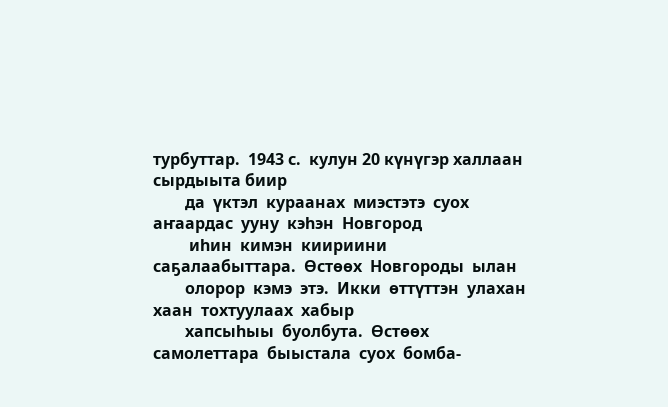турбуттар.  1943 с.  кулун 20 күнүгэр халлаан сырдыыта биир
        да  үктэл  кураанах  миэстэтэ  суох  аҥаардас  ууну  кэһэн  Новгород
         иһин  кимэн  киириини  саҕалаабыттара.  Өстөөх  Новгороды  ылан
        олорор  кэмэ  этэ.  Икки  өттүттэн  улахан  хаан  тохтуулаах  хабыр
        хапсыһыы  буолбута.  Өстөөх  самолеттара  быыстала  суох  бомба-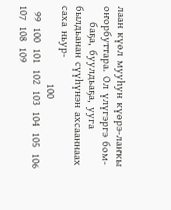лаан  күөл  мууһун  күөрэ-лаҥкы  оҥорбуттара.  Ол  үлүгэргэ  бом-
        баҕа,  буулдьаҕа,  ууга  былдьанан  сүүһүнэн  ахсааннаах  саха  ньур-
                                       100
   99   100   101   102   103   104   105   106   107   108   109